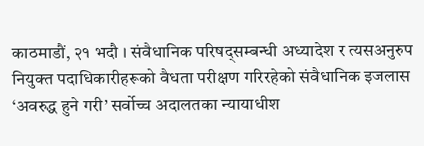काठमाडौं, २१ भदौ । संवैधानिक परिषद्सम्बन्धी अध्यादेश र त्यसअनुरुप नियुक्त पदाधिकारीहरूको वैधता परीक्षण गरिरहेको संवैधानिक इजलास ‘अवरुद्ध हुने गरी’ सर्वोच्च अदालतका न्यायाधीश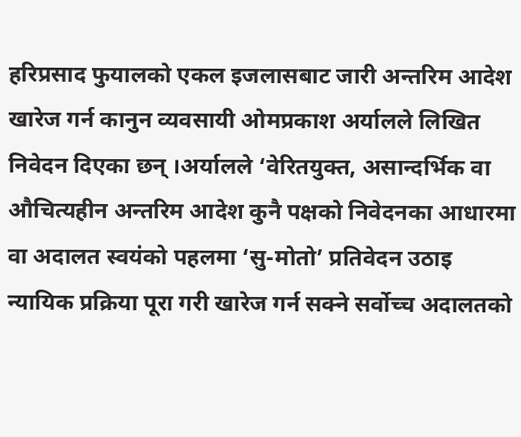हरिप्रसाद फुयालको एकल इजलासबाट जारी अन्तरिम आदेश खारेज गर्न कानुन व्यवसायी ओमप्रकाश अर्यालले लिखित निवेदन दिएका छन् ।अर्यालले ‘वेरितयुक्त, असान्दर्भिक वा औचित्यहीन अन्तरिम आदेश कुनै पक्षको निवेदनका आधारमा वा अदालत स्वयंको पहलमा ‘सु-मोतो’ प्रतिवेदन उठाइ न्यायिक प्रक्रिया पूरा गरी खारेज गर्न सक्ने सर्वोच्च अदालतको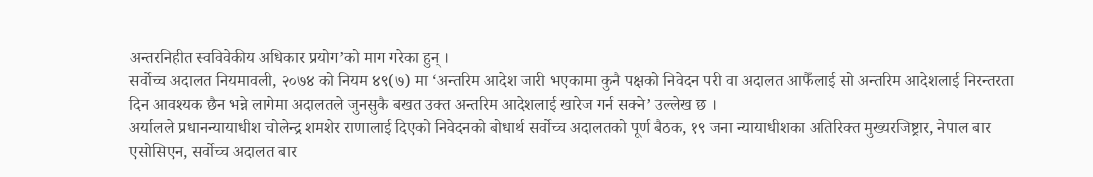अन्तरनिहीत स्वविवेकीय अधिकार प्रयोग’को माग गरेका हुन् ।
सर्वोच्च अदालत नियमावली, २०७४ को नियम ४९(७) मा ‘अन्तरिम आदेश जारी भएकामा कुनै पक्षको निवेदन परी वा अदालत आफैँलाई सो अन्तरिम आदेशलाई निरन्तरता दिन आवश्यक छैन भन्ने लागेमा अदालतले जुनसुकै बखत उक्त अन्तरिम आदेशलाई खारेज गर्न सक्ने’ उल्लेख छ ।
अर्यालले प्रधानन्यायाधीश चोलेन्द्र शमशेर राणालाई दिएको निवेदनको बोधार्थ सर्वोच्च अदालतको पूर्ण बैठक, १९ जना न्यायाधीशका अतिरिक्त मुख्यरजिष्ट्रार, नेपाल बार एसोसिएन, सर्वोच्च अदालत बार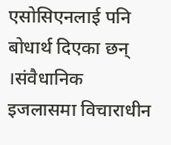एसोसिएनलाई पनि बोधार्थ दिएका छन् ।संवैधानिक इजलासमा विचाराधीन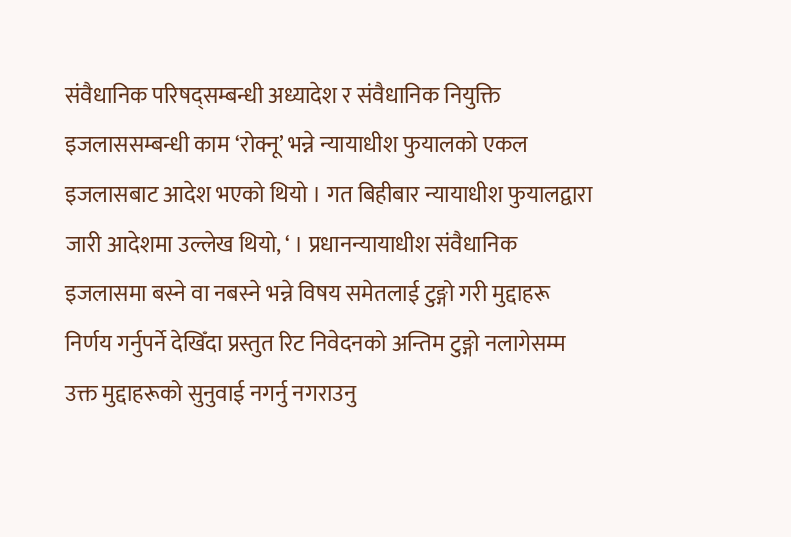संवैधानिक परिषद्सम्बन्धी अध्यादेश र संवैधानिक नियुक्ति इजलाससम्बन्धी काम ‘रोक्नू’ भन्ने न्यायाधीश फुयालको एकल इजलासबाट आदेश भएको थियो । गत बिहीबार न्यायाधीश फुयालद्वारा जारी आदेशमा उल्लेख थियो, ‘ । प्रधानन्यायाधीश संवैधानिक इजलासमा बस्ने वा नबस्ने भन्ने विषय समेतलाई टुङ्गो गरी मुद्दाहरू निर्णय गर्नुपर्ने देखिँदा प्रस्तुत रिट निवेदनको अन्तिम टुङ्गो नलागेसम्म उक्त मुद्दाहरूको सुनुवाई नगर्नु नगराउनु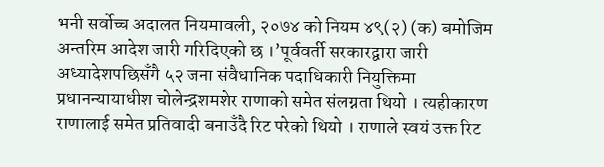भनी सर्वोच्च अदालत नियमावली, २०७४ को नियम ४९(२) (क) बमोजिम अन्तरिम आदेश जारी गरिदिएको छ ।’पूर्ववर्ती सरकारद्वारा जारी अध्यादेशपछिसँगै ५२ जना संवैधानिक पदाधिकारी नियुक्तिमा प्रधानन्यायाधीश चोलेन्द्रशमशेर राणाको समेत संलग्नता थियो । त्यहीकारण राणालाई समेत प्रतिवादी बनाउँदै रिट परेको थियो । राणाले स्वयं उक्त रिट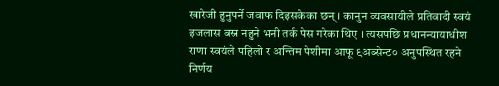खारेजी हुनुपर्ने जवाफ दिइसकेका छन् । कानुन व्यवसायीले प्रतिवादी स्वयं इजलास बस्न नहुने भनी तर्क पेस गरेका थिए । त्यसपछि प्रधानन्यायाधीश राणा स्वयंले पहिलो र अन्तिम पेशीमा आफू ९अब्सेन्ट० अनुपस्थित रहने निर्णय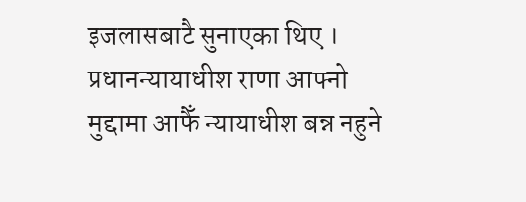इजलासबाटै सुनाएका थिए । प्रधानन्यायाधीश राणा आफ्नो मुद्दामा आफैँ न्यायाधीश बन्न नहुने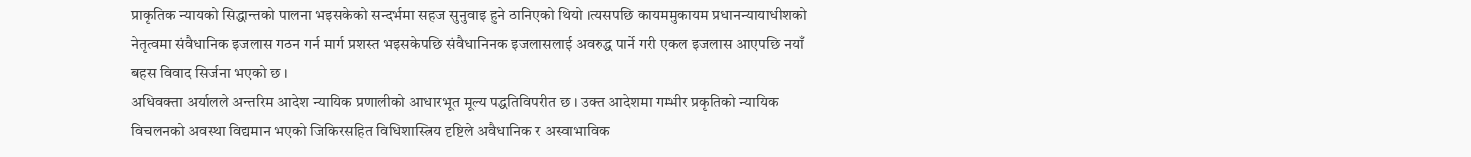प्राकृतिक न्यायको सिद्धान्तको पालना भइसकेको सन्दर्भमा सहज सुनुवाइ हुने ठानिएको थियो ।त्यसपछि कायममुकायम प्रधानन्यायाधीशको नेतृत्वमा संवैधानिक इजलास गठन गर्न मार्ग प्रशस्त भइसकेपछि संवैधानिनक इजलासलाई अवरुद्ध पार्ने गरी एकल इजलास आएपछि नयाँ बहस विवाद सिर्जना भएको छ ।
अधिवक्ता अर्यालले अन्तरिम आदेश न्यायिक प्रणालीको आधारभूत मूल्य पद्धतिविपरीत छ । उक्त आदेशमा गम्भीर प्रकृतिको न्यायिक विचलनको अवस्था विद्यमान भएको जिकिरसहित विधिशास्त्रिय दृष्टिले अवैधानिक र अस्वाभाविक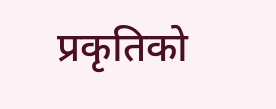प्रकृतिको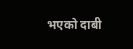भएको दाबी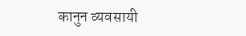कानुन व्यवसायी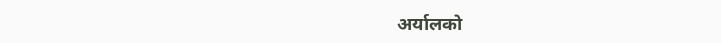अर्यालको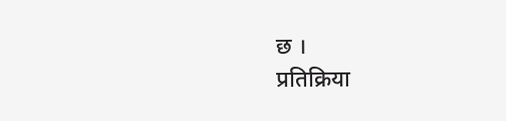छ ।
प्रतिक्रिया